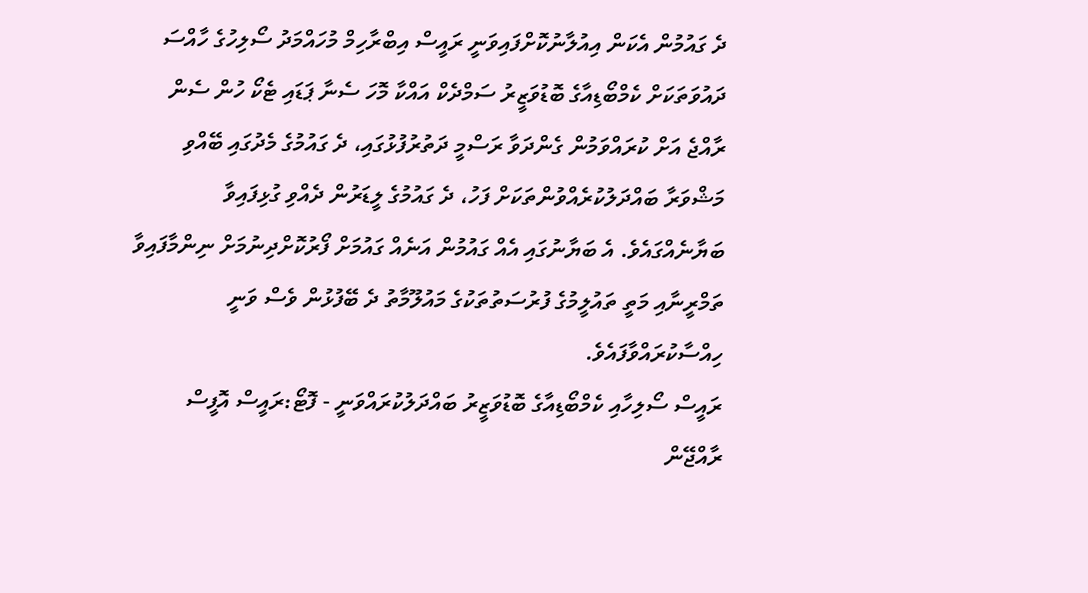ދެ ގައުމުން އެކަން އިއުލާނުކޮށްފައިވަނީ ރައީސް އިބްރާހިމް މުހައްމަދު ސޯލިހުގެ ހާއްސަ ދައުވަތަކަށް ކެމްބޯޑިއާގެ ބޮޑުވަޒީރު ސަމްދެކް އައްކާ މޮހަ ސެނާ ޕަޑައި ޓެކޯ ހުން ސެން ރާއްޖެ އަށް ކުރައްވަމުން ގެންދަވާ ރަސްމީ ދަތުރުފުޅުގައި، ދެ ގައުމުގެ މެދުގައި ބޭއްވި މަޝްވަރާ ބައްދަލުކުރެއްވުންތަކަށް ފަހު، ދެ ގައުމުގެ ލީޑަރުން ދެއްވި ގުޅިފައިވާ ބަޔާނެއްގައެވެ. އެ ބަޔާނުގައި އެއް ގައުމުން އަނެއް ގައުމަށް ފޯރުކޮށްދިނުމަށް ނިންމާފައިވާ ތަމްރީނާއި މަތީ ތައުލީމުގެ ފުރުސަތުތަކުގެ މައުލޫމާތު ދެ ބޭފުޅުން ވެސް ވަނީ ހިއްސާކުރައްވާފައެވެ.
ރައީސް ސޯލިހާއި ކެމްބޯޑިއާގެ ބޮޑުވަޒީރު ބައްދަލުކުރައްވަނީ - ފޮޓޯ:ރައީސް އޮފީސް
ރާއްޖޭން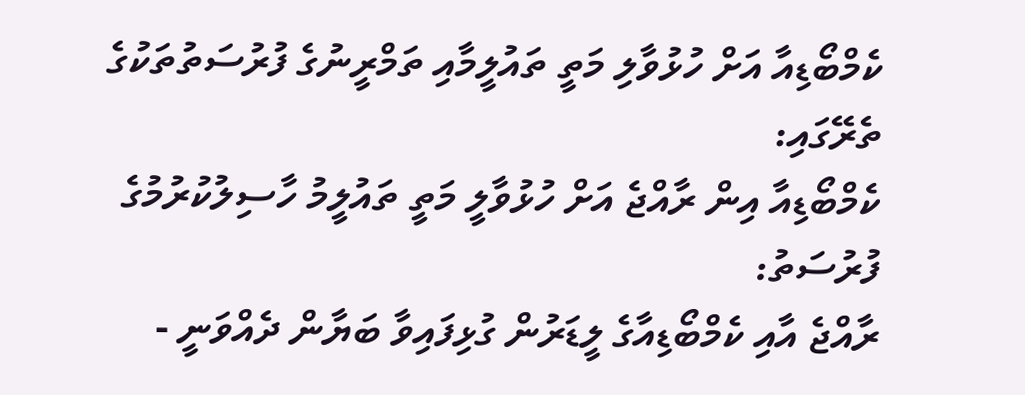ކެމްބޯޑިއާ އަށް ހުޅުވާލި މަތީ ތައުލީމާއި ތަމްރީނުގެ ފުރުސަތުތަކުގެ ތެރޭގައި:
ކެމްބޯޑިއާ އިން ރާއްޖެ އަށް ހުޅުވާލީ މަތީ ތައުލީމު ހާސިލުކުރުމުގެ ފުރުސަތު:
ރާއްޖެ އާއި ކެމްބޯޑިއާގެ ލީޑަރުން ގުޅިފައިވާ ބަޔާން ދެއްވަނީ -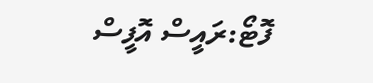ފޮޓޯ:ރައީސް އޮފީސް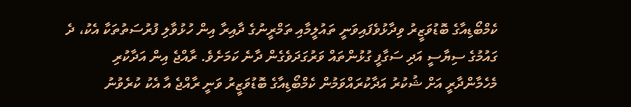ކެމްބޯޑިއާގެ ބޮޑުވަޒީރު ވިދާޅުވެފައިވަނީ ތައުލީމާއި ތަމްރީނުގެ ދާއިރާ އިން ހުޅުވާލި ފުރުސަތުތަކާ އެކު، ދެ ގައުމުގެ ސިޔާސީ އަދި ސަގާފީ ގުޅުންތައް ވަރުގަދަވެގެން ދާނެ ކަމަށެވެ. ރާއްޖެ އިން އަދާކުރި މެހެމާންދާރީ އަށް ޝުކުރު އަދާކުރައްވަމުން ކެމްބޯޑިއާގެ ބޮޑުވަޒީރު ވަނީ ރާއްޖެ އާ އެކު ކުރެވުނު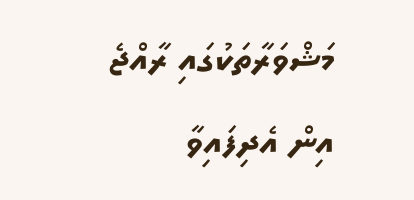މަޝްވަރާތަކުގައި ރާއްޖެ އިން އެދިފައިވާ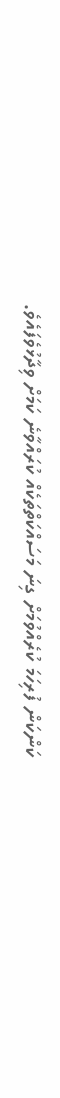ކަންކަން ފުރިހަމަ ކުރެއްވުމަށް ގިނަ މަސައްކަތްތަކެއް ކުރައްވާނެ ކަމަށް ވިދާޅުވެފައެވެ.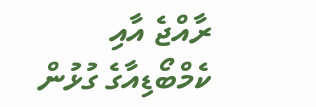ރާއްޖެ އާއި ކެމްބޯޑިއާގެ ގުޅުން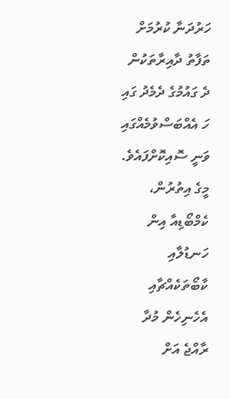ހަރުދަނާ ކުރުމަށް ތަފާތު ދާއިރާތަކުން ދެ ގައުމުގެ ދެމެދު ގައި ހަ އެއްބަސްވުމެއްގައި ވަނީ ސޮއިކޮށްފައެވެ. މީގެ އިތުރުން، ކެމްބޯޑިއާ އިން ހަނޑުލާއި ކާބޯތަކެއްޗާއި އެހެނިހެން މުދާ ރާއްޖެ އަށް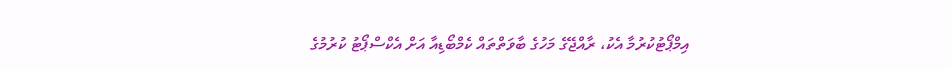އިމްޕޯޓުކުރުމާ އެކު، ރާއްޖޭގެ މަހުގެ ބާވަތްތައް ކެމްބޯޑިއާ އަށް އެކްސްޕޯޓު ކުރުމުގެ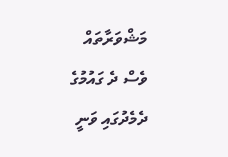މަޝްވަރާތައް ވެސް ދެ ގައުމުގެ ދެމެދުގައި ވަނީ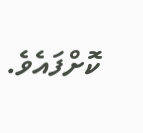ކޮށްފައެވެ.